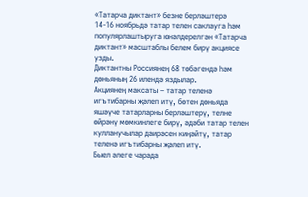«Татарча диктант» безне берләштерә
14-16 ноябрьдә татар телен саклауга һәм популярлаштыруга юнәлдерелгән «Татарча диктант» масштаблы белем бирү акциясе узды.
Диктантны Россиянең 68 төбәгендә һәм дөньяның 26 илендә яздылар.
Акциянең максаты – татар теленә игътибарны җәлеп итү, бөтен дөньяда яшәүче татарларны берләштерү, телне өйрәнү мөмкинлеге бирү, әдәби татар телен кулланучылар даирәсен киңәйтү, татар теленә игътибарны җәлеп итү.
Быел әлеге чарада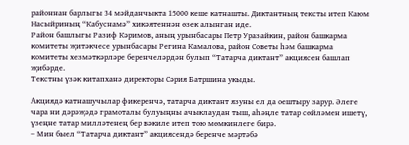районнан барлыгы 34 мәйданчыкта 15000 кеше катнашты. Диктантның тексты итеп Каюм Насыйриның “Кабуснамә” хикәятеннән өзек алынган иде.
Район башлыгы Разиф Кәримов, аның урынбасары Петр Уразайкин, район башкарма комитеты җитәкчесе урынбасары Регина Камалова, район Советы һәм башкарма комитеты хезмәткәрләре беренчеләрдән булып “Татарча диктант” акциясен башлап җибәрде.
Текстны үзәк китапханә директоры Сәрия Батршина укыды.

Акциядә катнашучылар фикеренчә, татарча диктант язуны ел да оештыру зарур. Әлеге чара ни дәрәҗәдә грамоталы булуыңны ачыклаудан тыш, аһәңле татар сөйләмен ишетү, үзеңне татар милләтенең бер вәкиле итеп тою мөмкинлеге бирә.
– Мин быел “Татарча диктант” акциясендә беренче мәртәбә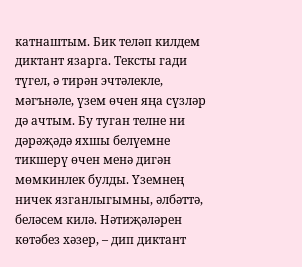катнаштым. Бик теләп килдем диктант язарга. Тексты гади түгел, ә тирән эчтәлекле, мәгънәле, үзем өчен яңа сүзләр дә ачтым. Бу туган телне ни дәрәҗәдә яхшы белүемне тикшерү өчен менә дигән мөмкинлек булды. Үземнең ничек язганлыгымны, әлбәттә, беләсем килә. Нәтиҗәләрен көтәбез хәзер, – дип диктант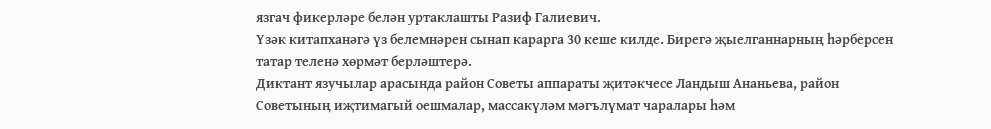язгач фикерләре белән уртаклашты Разиф Галиевич.
Үзәк китапханәгә үз белемнәрен сынап карарга 30 кеше килде. Бирегә җыелганнарның һәрберсен татар теленә хөрмәт берләштерә.
Диктант язучылар арасында район Советы аппараты җитәкчесе Ландыш Ананьева, район Советының иҗтимагый оешмалар, массакүләм мәгълүмат чаралары һәм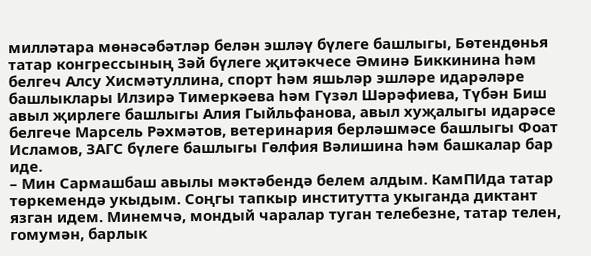милләтара мөнәсәбәтләр белән эшләү бүлеге башлыгы, Бөтендөнья татар конгрессының Зәй бүлеге җитәкчесе Әминә Биккинина һәм белгеч Алсу Хисмәтуллина, спорт һәм яшьләр эшләре идарәләре башлыклары Илзирә Тимеркәева һәм Гүзәл Шәрәфиева, Түбән Биш авыл җирлеге башлыгы Алия Гыйльфанова, авыл хуҗалыгы идарәсе белгече Марсель Рәхмәтов, ветеринария берләшмәсе башлыгы Фоат Исламов, ЗАГС бүлеге башлыгы Гөлфия Вәлишина һәм башкалар бар иде.
– Мин Сармашбаш авылы мәктәбендә белем алдым. КамПИда татар төркемендә укыдым. Соңгы тапкыр институтта укыганда диктант язган идем. Минемчә, мондый чаралар туган телебезне, татар телен, гомумән, барлык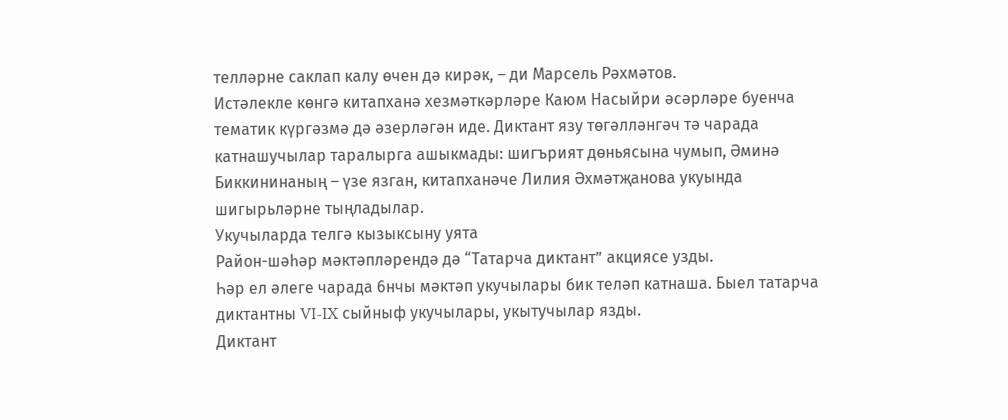телләрне саклап калу өчен дә кирәк, – ди Марсель Рәхмәтов.
Истәлекле көнгә китапханә хезмәткәрләре Каюм Насыйри әсәрләре буенча тематик күргәзмә дә әзерләгән иде. Диктант язу төгәлләнгәч тә чарада катнашучылар таралырга ашыкмады: шигърият дөньясына чумып, Әминә Биккининаның – үзе язган, китапханәче Лилия Әхмәтҗанова укуында шигырьләрне тыңладылар.
Укучыларда телгә кызыксыну уята
Район-шәһәр мәктәпләрендә дә “Татарча диктант” акциясе узды.
Һәр ел әлеге чарада 6нчы мәктәп укучылары бик теләп катнаша. Быел татарча диктантны VI-IX сыйныф укучылары, укытучылар язды.
Диктант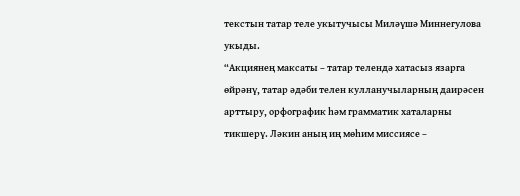текстын татар теле укытучысы Миләүшә Миннегулова укыды.
“Акциянең максаты – татар телендә хатасыз язарга өйрәнү, татар әдәби телен кулланучыларның даирәсен арттыру, орфографик һәм грамматик хаталарны тикшерү. Ләкин аның иң мөһим миссиясе –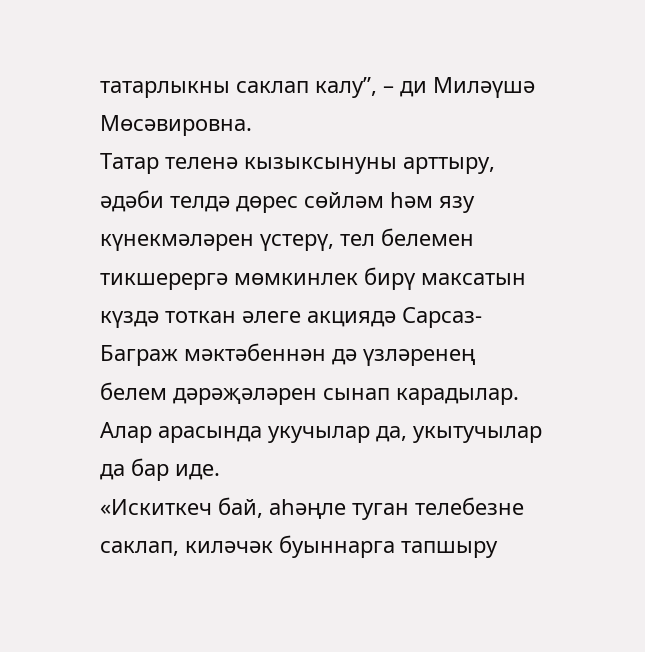татарлыкны саклап калу”, – ди Миләүшә Мөсәвировна.
Татар теленә кызыксынуны арттыру, әдәби телдә дөрес сөйләм һәм язу күнекмәләрен үстерү, тел белемен тикшерергә мөмкинлек бирү максатын күздә тоткан әлеге акциядә Сарсаз-Баграж мәктәбеннән дә үзләренең белем дәрәҗәләрен сынап карадылар. Алар арасында укучылар да, укытучылар да бар иде.
«Искиткеч бай, аһәңле туган телебезне саклап, киләчәк буыннарга тапшыру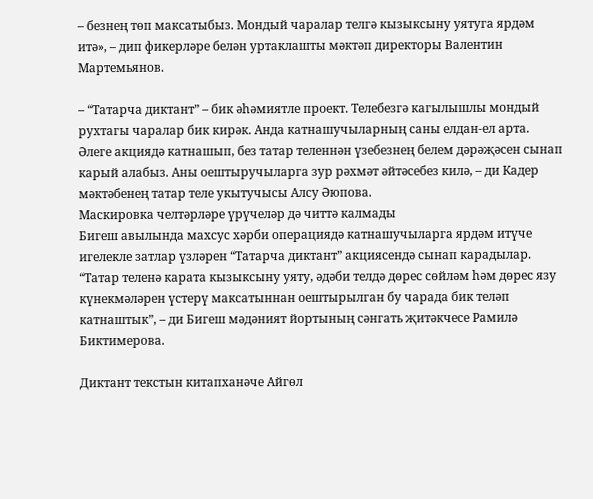– безнең төп максатыбыз. Мондый чаралар телгә кызыксыну уятуга ярдәм итә», – дип фикерләре белән уртаклашты мәктәп директоры Валентин Мартемьянов.

– “Татарча диктант” – бик әһәмиятле проект. Телебезгә кагылышлы мондый рухтагы чаралар бик кирәк. Анда катнашучыларның саны елдан-ел арта. Әлеге акциядә катнашып, без татар теленнән үзебезнең белем дәрәҗәсен сынап карый алабыз. Аны оештыручыларга зур рәхмәт әйтәсебез килә, – ди Кадер мәктәбенең татар теле укытучысы Алсу Әюпова.
Маскировка челтәрләре үрүчеләр дә читтә калмады
Бигеш авылында махсус хәрби операциядә катнашучыларга ярдәм итүче игелекле затлар үзләрен “Татарча диктант” акциясендә сынап карадылар.
“Татар теленә карата кызыксыну уяту, әдәби телдә дөрес сөйләм һәм дөрес язу күнекмәләрен үстерү максатыннан оештырылган бу чарада бик теләп катнаштык”, – ди Бигеш мәдәният йортының сәнгать җитәкчесе Рамилә Биктимерова.

Диктант текстын китапханәче Айгөл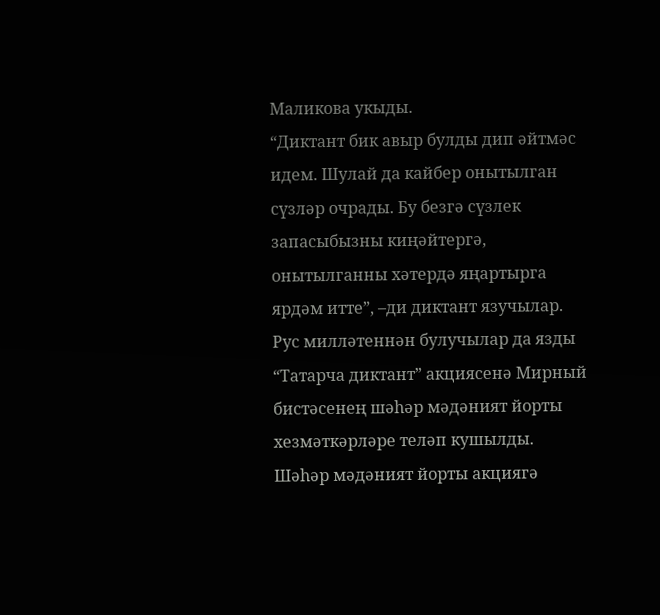Маликова укыды.
“Диктант бик авыр булды дип әйтмәс идем. Шулай да кайбер онытылган сүзләр очрады. Бу безгә сүзлек запасыбызны киңәйтергә, онытылганны хәтердә яңартырга ярдәм итте”, –ди диктант язучылар.
Рус милләтеннән булучылар да язды
“Татарча диктант” акциясенә Мирный бистәсенең шәһәр мәдәният йорты хезмәткәрләре теләп кушылды.
Шәһәр мәдәният йорты акциягә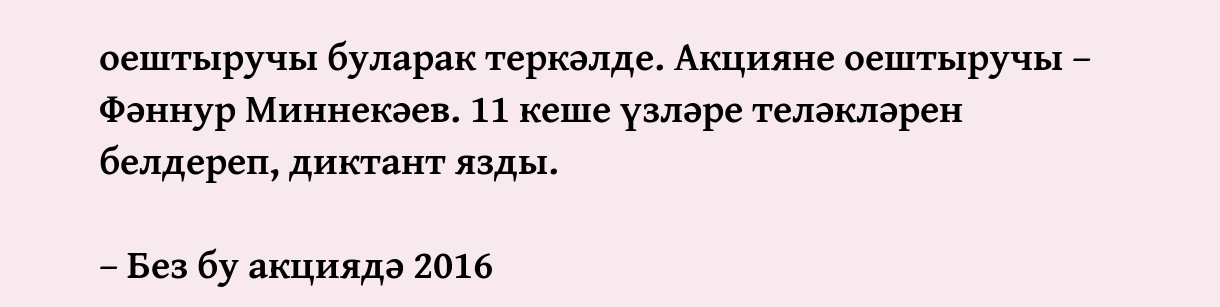оештыручы буларак теркәлде. Акцияне оештыручы – Фәннур Миннекәев. 11 кеше үзләре теләкләрен белдереп, диктант язды.

– Без бу акциядә 2016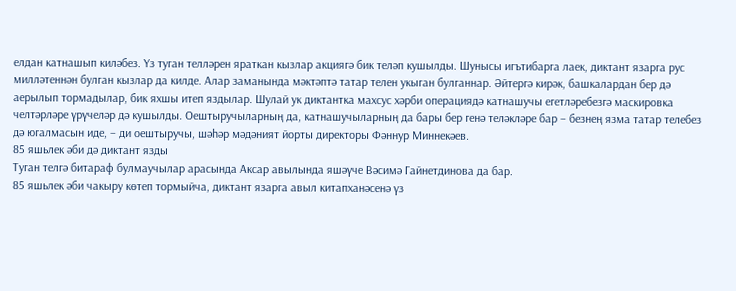елдан катнашып киләбез. Үз туган телләрен яраткан кызлар акциягә бик теләп кушылды. Шунысы игътибарга лаек, диктант язарга рус милләтеннән булган кызлар да килде. Алар заманында мәктәптә татар телен укыган булганнар. Әйтергә кирәк, башкалардан бер дә аерылып тормадылар, бик яхшы итеп яздылар. Шулай ук диктантка махсус хәрби операциядә катнашучы егетләребезгә маскировка челтәрләре үрүчеләр дә кушылды. Оештыручыларның да, катнашучыларның да бары бер генә теләкләре бар – безнең язма татар телебез дә югалмасын иде, – ди оештыручы, шәһәр мәдәният йорты директоры Фәннур Миннекәев.
85 яшьлек әби дә диктант язды
Туган телгә битараф булмаучылар арасында Аксар авылында яшәүче Вәсимә Гайнетдинова да бар.
85 яшьлек әби чакыру көтеп тормыйча, диктант язарга авыл китапханәсенә үз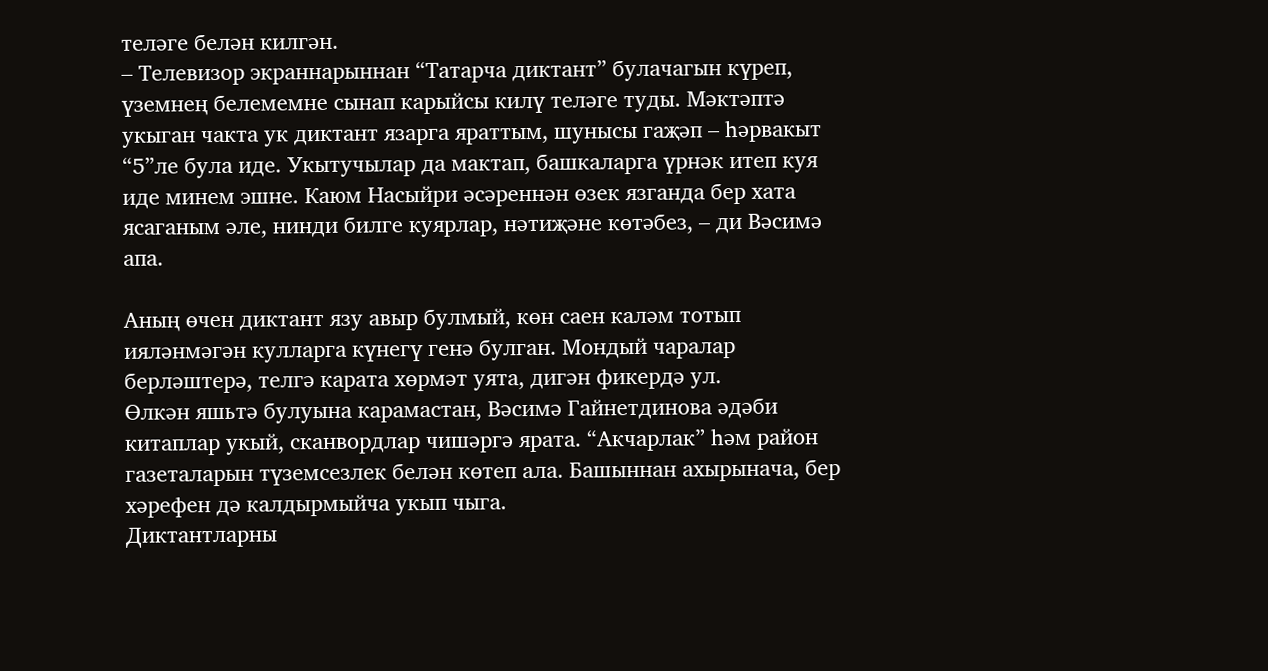теләге белән килгән.
– Телевизор экраннарыннан “Татарча диктант” булачагын күреп, үземнең белемемне сынап карыйсы килү теләге туды. Мәктәптә укыган чакта ук диктант язарга яраттым, шунысы гаҗәп – һәрвакыт “5”ле була иде. Укытучылар да мактап, башкаларга үрнәк итеп куя иде минем эшне. Каюм Насыйри әсәреннән өзек язганда бер хата ясаганым әле, нинди билге куярлар, нәтиҗәне көтәбез, – ди Вәсимә апа.

Аның өчен диктант язу авыр булмый, көн саен каләм тотып ияләнмәгән кулларга күнегү генә булган. Мондый чаралар берләштерә, телгә карата хөрмәт уята, дигән фикердә ул.
Өлкән яшьтә булуына карамастан, Вәсимә Гайнетдинова әдәби китаплар укый, сканвордлар чишәргә ярата. “Акчарлак” һәм район газеталарын түземсезлек белән көтеп ала. Башыннан ахырынача, бер хәрефен дә калдырмыйча укып чыга.
Диктантларны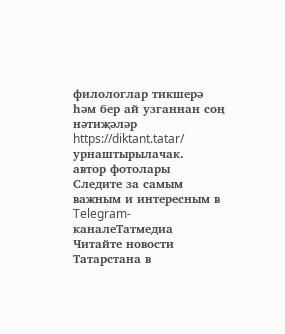филологлар тикшерә һәм бер ай узганнан соң нәтиҗәләр https://diktant.tatar/ урнаштырылачак.
автор фотолары
Следите за самым важным и интересным в Telegram-каналеТатмедиа
Читайте новости Татарстана в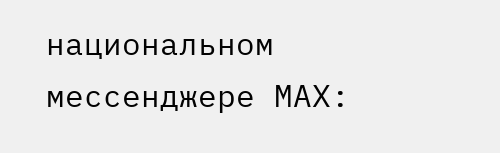национальном мессенджере MАХ: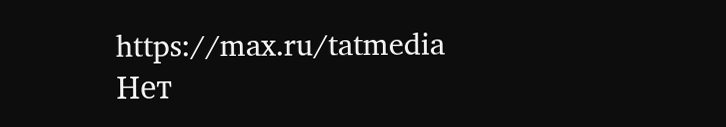https://max.ru/tatmedia
Нет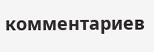комментариев